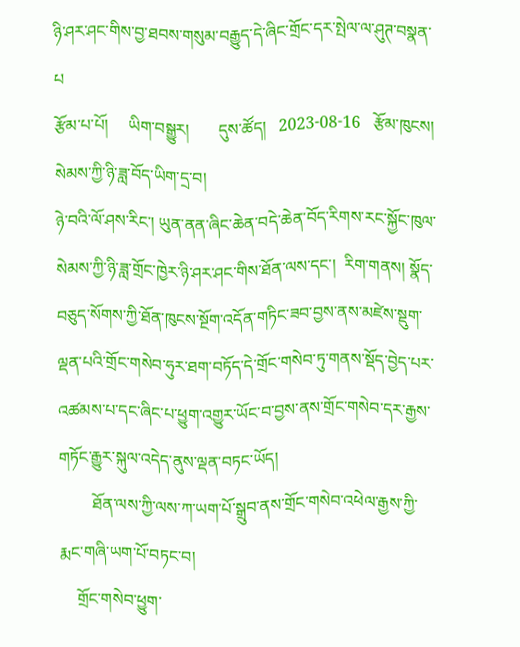ཉི་ཤར་ཤང་གིས་བྱ་ཐབས་གསུམ་བརྒྱུད་དེ་ཞིང་གྲོང་དར་སྤེལ་ལ་ཤུཊ་བསྣན་པ
རྩོམ་པ་པོ།     ཡིག་བསྒྱུར།       དུས་ཚོད།   2023-08-16   རྩོམ་ཁུངས།    སེམས་ཀྱི་ཉི་ཟླ་བོད་ཡིག་དྲ་བ།
ཉེ་བའི་ལོ་ཤས་རིང་། ཡུན་ནན་ཞིང་ཆེན་བདེ་ཆེན་བོད་རིགས་རང་སྐྱོང་ཁུལ་སེམས་ཀྱི་ཉི་ཟླ་གྲོང་ཁྱེར་ཉི་ཤར་ཤང་གིས་ཐོན་ལས་དང་།  རིག་གནས། སྣོད་བཅུད་སོགས་ཀྱི་ཐོན་ཁུངས་སྔོག་འདོན་གཏིང་ཟབ་བྱས་ནས་མཛེས་སྡུག་ལྡན་པའི་གྲོང་གསེབ་ཧུར་ཐག་བཏོད་དེ་གྲོང་གསེབ་ཏུ་གནས་སྡོད་བྱེད་པར་འཚམས་པ་དང་ཞིང་པ་ཕྱུག་འགྱུར་ཡོང་བ་བྱས་ནས་གྲོང་གསེབ་དར་རྒྱས་གཏོང་རྒྱུར་སྐུལ་འདེད་ནུས་ལྡན་བཏང་ཡོད།
        ཐོན་ལས་ཀྱི་ལས་ཀ་ཡག་པོ་སྒྲུབ་ནས་གྲོང་གསེབ་འཕེལ་རྒྱས་ཀྱི་རྨང་གཞི་ཡག་པོ་བཏང་བ།
    གྲོང་གསེབ་ཕྱུག་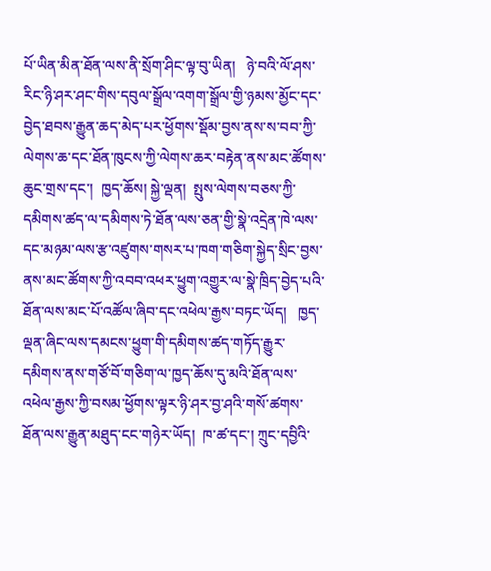པོ་ཡིན་མིན་ཐོན་ལས་ནི་སྲོག་ཤིང་ལྟ་བུ་ཡིན།   ཉེ་བའི་ལོ་ཤས་རིང་ཉི་ཤར་ཤང་གིས་དབུལ་སྒྲོལ་འགག་སྒྲོལ་གྱི་ཉམས་མྱོང་དང་བྱེད་ཐབས་རྒྱུན་ཆད་མེད་པར་ཕྱོགས་སྡོམ་བྱས་ནས་ས་བབ་ཀྱི་ལེགས་ཆ་དང་ཐོན་ཁུངས་ཀྱི་ལེགས་ཆར་བརྟེན་ནས་མང་ཚོགས་ཆུང་གྲས་དང་།  ཁྱད་ཆོས། སྐྱེ་ལྡན།  སྤུས་ལེགས་བཅས་ཀྱི་དམིགས་ཚད་ལ་དམིགས་ཏེ་ཐོན་ལས་ཅན་གྱི་སྣེ་འདྲེན་ཁེ་ལས་དང་མཉམ་ལས་རྩ་འཛུགས་གསར་པ་ཁག་གཅིག་སྐྱེད་སྲིང་བྱས་ནས་མང་ཚོགས་ཀྱི་འབབ་འཕར་ཕྱུག་འགྱུར་ལ་སྣེ་ཁྲིད་བྱེད་པའི་ཐོན་ལས་མང་པོ་འཚོལ་ཞིབ་དང་འཕེལ་རྒྱས་བཏང་ཡོད།   ཁྱད་ལྡན་ཞིང་ལས་དམངས་ཕྱུག་གི་དམིགས་ཚད་གཏོད་རྒྱུར་དམིགས་ནས་གཙོ་བོ་གཅིག་ལ་ཁྱད་ཆོས་དུ་མའི་ཐོན་ལས་འཕེལ་རྒྱས་ཀྱི་བསམ་ཕྱོགས་ལྟར་ཉི་ཤར་བྱ་ཤའི་གསོ་ཚགས་ཐོན་ལས་རྒྱུན་མཐུད་ངང་གཉེར་ཡོད།  ཁ་ཚ་དང་། ཀྲུང་དབྱིའི་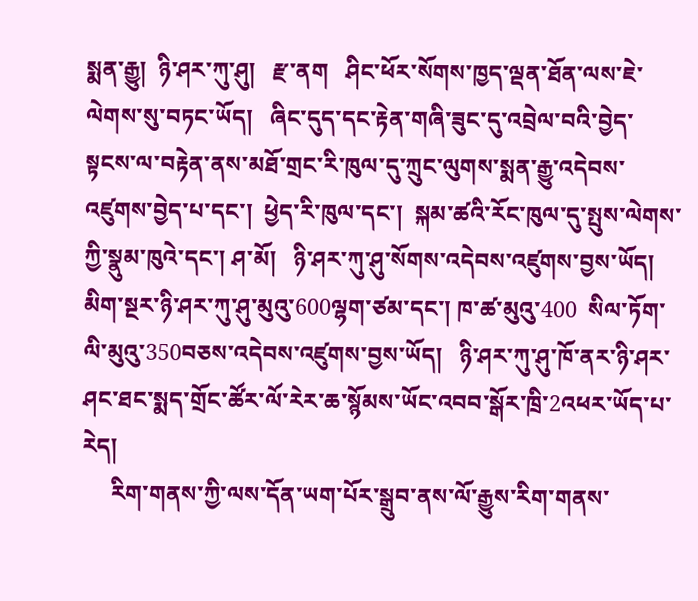སྨན་རྒྱུ།  ཉི་ཤར་ཀུ་ཤུ།   རྫ་ནག   ཤིང་ཕོར་སོགས་ཁྱད་ལྡན་ཐོན་ལས་ཇེ་ལེགས་སུ་བཏང་ཡོད།   ཞིང་དུད་དང་རྟེན་གཞི་ཟུང་དུ་འབྲེལ་བའི་བྱེད་སྟངས་ལ་བརྟེན་ནས་མཐོ་གྲང་རི་ཁུལ་དུ་ཀྲུང་ལུགས་སྨན་རྒྱུ་འདེབས་འཛུགས་བྱེད་པ་དང་།  ཕྱེད་རི་ཁུལ་དང་།  སྐམ་ཚའི་རོང་ཁུལ་དུ་སྤུས་ལེགས་ཀྱི་སྣུམ་ཁུའེ་དང་། ཤ་མོ།   ཉི་ཤར་ཀུ་ཤུ་སོགས་འདེབས་འཛུགས་བྱས་ཡོད།  མིག་སྔར་ཉི་ཤར་ཀུ་ཤུ་མུའུ་600ལྷག་ཙམ་དང་། ཁ་ཚ་མུའུ་400  སིལ་ཏོག་ལི་མུའུ་350བཅས་འདེབས་འཛུགས་བྱས་ཡོད།   ཉི་ཤར་ཀུ་ཤུ་ཁོ་ནར་ཉི་ཤར་ཤང་ཐང་སྨད་གྲོང་ཚོར་ལོ་རེར་ཆ་སྙོམས་ཡོང་འབབ་སྒོར་ཁྲི་2འཕར་ཡོད་པ་རེད།
     རིག་གནས་ཀྱི་ལས་དོན་ཡག་པོར་སྒྲུབ་ནས་ལོ་རྒྱུས་རིག་གནས་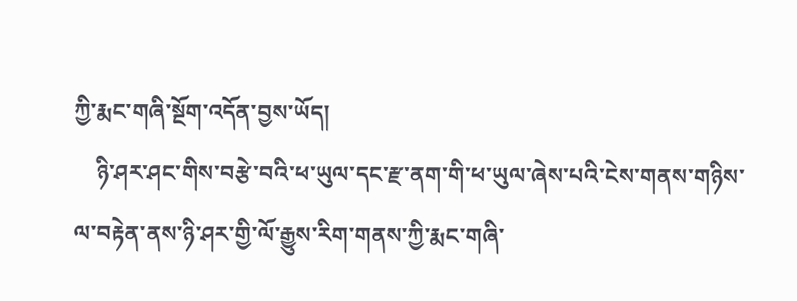ཀྱི་རྨང་གཞི་སྔོག་འདོན་བྱས་ཡོད།
    ཉི་ཤར་ཤང་གིས་བརྩེ་བའི་ཕ་ཡུལ་དང་རྫ་ནག་གི་ཕ་ཡུལ་ཞེས་པའི་ངེས་གནས་གཉིས་ལ་བརྟེན་ནས་ཉི་ཤར་གྱི་ལོ་རྒྱུས་རིག་གནས་ཀྱི་རྨང་གཞི་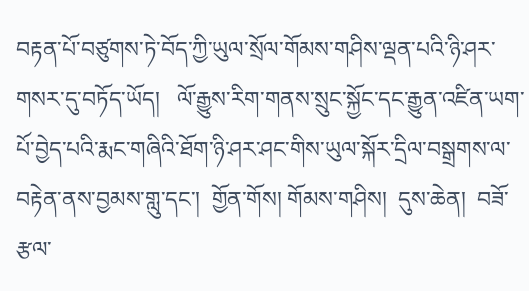བརྟན་པོ་བཙུགས་ཏེ་བོད་ཀྱི་ཡུལ་སྲོལ་གོམས་གཤིས་ལྡན་པའི་ཉི་ཤར་གསར་དུ་བཏོད་ཡོད།   ལོ་རྒྱུས་རིག་གནས་སྲུང་སྐྱོང་དང་རྒྱུན་འཛིན་ཡག་པོ་བྱེད་པའི་རྨང་གཞིའི་ཐོག་ཉི་ཤར་ཤང་གིས་ཡུལ་སྐོར་དྲིལ་བསྒྲགས་ལ་བརྟེན་ནས་བྱམས་གླུ་དང་།  གྱོན་གོས། གོམས་གཤིས།  དུས་ཆེན།  བཟོ་རྩལ་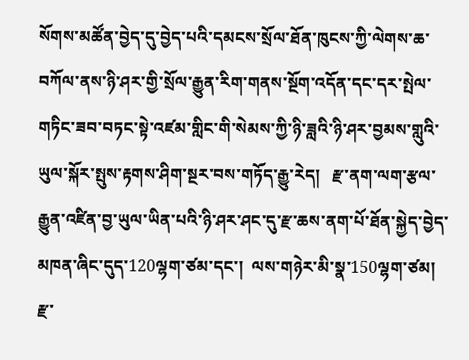སོགས་མཚོན་བྱེད་དུ་བྱེད་པའི་དམངས་སྲོལ་ཐོན་ཁུངས་ཀྱི་ལེགས་ཆ་བཀོལ་ནས་ཉི་ཤར་གྱི་སྲོལ་རྒྱུན་རིག་གནས་སྔོག་འདོན་དང་དར་སྤེལ་གཏིང་ཟབ་བཏང་སྟེ་འཛམ་གླིང་གི་སེམས་ཀྱི་ཉི་ཟླའི་ཉི་ཤར་བྱམས་གླུའི་ཡུལ་སྐོར་སྤུས་རྟགས་ཤིག་སྔར་བས་གཏོད་རྒྱུ་རེད།   རྫ་ནག་ལག་རྩལ་རྒྱུན་འཛིན་བྱ་ཡུལ་ཡིན་པའི་ཉི་ཤར་ཤང་དུ་རྫ་ཆས་ནག་པོ་ཐོན་སྐྱེད་བྱེད་མཁན་ཞིང་དུད་120ལྷག་ཙམ་དང་།  ལས་གཉེར་མི་སྣ་150ལྷག་ཙམ།  རྫ་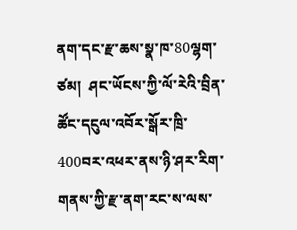ནག་དང་རྫ་ཆས་སྣ་ཁ་80ལྷག་ཙམ།  ཤང་ཡོངས་ཀྱི་ལོ་རེའི་བྲིན་ཚོང་དངུལ་འབོར་སྒོར་ཁྲི་400བར་འཕར་ནས་ཉི་ཤར་རིག་གནས་ཀྱི་རྫ་ནག་རང་ས་ལས་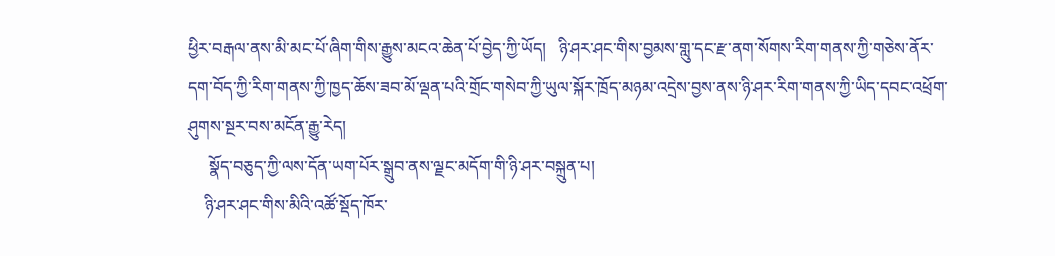ཕྱིར་བརྒལ་ནས་མི་མང་པོ་ཞིག་གིས་རྒྱུས་མངའ་ཆེན་པོ་བྱེད་ཀྱི་ཡོད།   ཉི་ཤར་ཤང་གིས་བྱམས་གླུ་དང་རྫ་ནག་སོགས་རིག་གནས་ཀྱི་གཅེས་ནོར་དག་བོད་ཀྱི་རིག་གནས་ཀྱི་ཁྱད་ཆོས་ཟབ་མོ་ལྡན་པའི་གྲོང་གསེབ་ཀྱི་ཡུལ་སྐོར་ཁྲོད་མཉམ་འདྲེས་བྱས་ནས་ཉི་ཤར་རིག་གནས་ཀྱི་ཡིད་དབང་འཕྲོག་ཤུགས་སྔར་བས་མངོན་རྒྱུ་རེད།
     སྣོད་བཅུད་ཀྱི་ལས་དོན་ཡག་པོར་སྒྲུབ་ནས་ལྗང་མདོག་གི་ཉི་ཤར་བསྐྲུན་པ།
    ཉི་ཤར་ཤང་གིས་མིའི་འཚོ་སྡོད་ཁོར་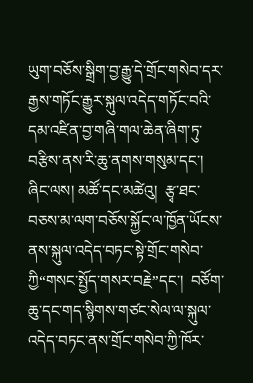ཡུག་བཅོས་སྒྲིག་བྱ་རྒྱུ་དེ་གྲོང་གསེབ་དར་རྒྱས་གཏོང་རྒྱུར་སྐུལ་འདེད་གཏོང་བའི་དམ་འཛིན་བྱ་གཞི་གལ་ཆེན་ཞིག་ཏུ་བརྩིས་ནས་རི་ཆུ་ནགས་གསུམ་དང་།  ཞིང་ལས། མཚོ་དང་མཚེའུ།  རྩྭ་ཐང་བཅས་མ་ལག་བཅོས་སྐྱོང་ལ་ཁྱོན་ཡོངས་ནས་སྐུལ་འདེད་བཏང་སྟེ་གྲོང་གསེབ་ཀྱི“གསང་སྤྱོད་གསར་བརྗེ”དང་།  བཙོག་ཆུ་དང་གད་སྙིགས་གཙང་སེལ་ལ་སྐུལ་འདེད་བཏང་ནས་གྲོང་གསེབ་ཀྱི་ཁོར་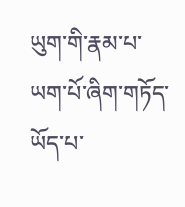ཡུག་གི་རྣམ་པ་ཡག་པོ་ཞིག་གཏོད་ཡོད་པ་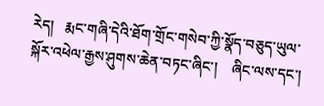རེད།   རྨང་གཞི་དེའི་ཐོག་གྲོང་གསེབ་ཀྱི་སྣོད་བཅུད་ཡུལ་སྐོར་འཕེལ་རྒྱས་ཤུགས་ཆེན་བཏང་ཞིང་།    ཞིང་ལས་དང་།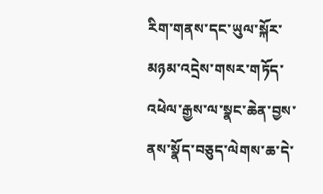རིག་གནས་དང་ཡུལ་སྐོར་མཉམ་འདྲེས་གསར་གཏོད་འཕེལ་རྒྱས་ལ་སྣང་ཆེན་བྱས་ནས་སྣོད་བཅུད་ལེགས་ཆ་དེ་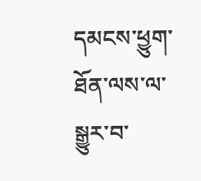དམངས་ཕྱུག་ཐོན་ལས་ལ་སྒྱུར་བ་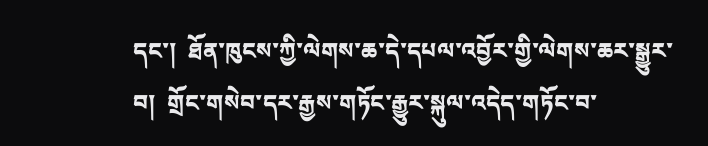དང་།  ཐོན་ཁུངས་ཀྱི་ལེགས་ཆ་དེ་དཔལ་འབྱོར་གྱི་ལེགས་ཆར་སྒྱུར་བ།  གྲོང་གསེབ་དར་རྒྱས་གཏོང་རྒྱུར་སྐུལ་འདེད་གཏོང་བ་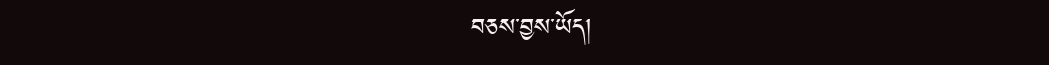བཅས་བྱས་ཡོད།